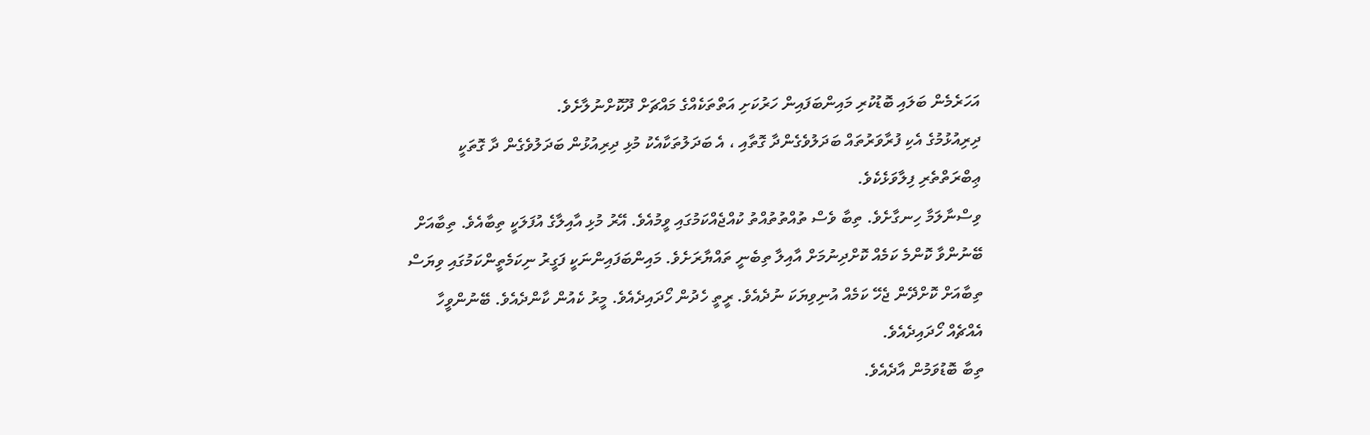އަހަރެމެން ބަލައި ބޮޑުކުރި މައިންބަފައިން ހަރުކަށި އަތްތަކެއްގެ މައްޗަށް ދޫކޮށްނުލާށެވެ.
ދިރިއުޅުމުގެ އެކި ފުރާވަރުތައް ބަދަލުވެގެންދާ ގޮތާއި ، އެ ބަދަލުތަކާއެކު މުޅި ދިރިއުޅުން ބަދަލުވެގެން ދާ ގޮތަކީ ޢިބްރަތްތެރި ފިލާވަޅެކެވެ.
ވިސްނާލަމާ ހިނގާށެވެ. ތިބާ ވެސް ތުއްތުތުއްތު ކުއްޖެއްކަމުގައި ވީމުއެވެ. އޭރު މުޅި އާއިލާގެ އުފަލަކީ ތިބާއެވެ. ތިބާއަށް ބޭނުންވާ ކޮންމެ ކަމެއް ކޮށްދިނުމަށް އާއިލާ ތިބެނީ ތައްޔާރަށެވެ. މައިންބަފައިންނަކީ ފަގީރު ނިކަމެތީންކަމުގައި ވިޔަސް ތިބާއަށް ކޮށްދޭން ޖެހޭ ކަމެއް އުނިވިޔަކަ ނުދެއެވެ. ރީތީ ހެދުން ހޯދައިދެއެވެ. މީރު ކެއުން ކާންދެއެވެ. ބޭނުންވީހާ އެއްޗެއް ހޯދައިދެއެވެ.
ތިބާ ބޮޑުވަމުން އާދެއެވެ.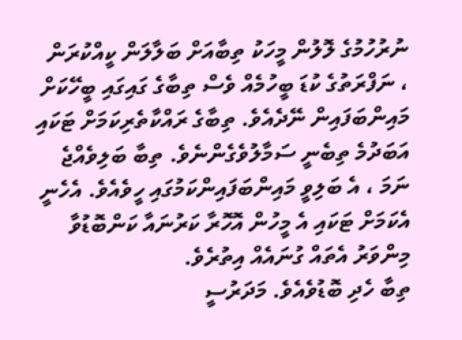ނުރުހުމުގެ ލޮލުން މީހަކު ތިބާއަށް ބަލާލަން ކީއްކުރަން ، ނަފްރަތުގެ ކުޑަ ބީހުމެއް ވެސް ތިބާގެ ގައިގައި ބީހޭކަށް މައިންބަފައިން ނޭދެއެވެ. ތިބާގެ ރައްކާތެރިކަމަށް ޓަކައި އަބަދުމެ ތިބެނީ ސަމާލުވެގެންނެވެ. ތިބާ ބަލިވެއްޖެ ނަމަ ، އެ ބަލިވީ މައިންބަފައިންކަމުގައި ހީވެއެވެ. އެހެނީ އެކަމަށް ޓަކައި އެ މީހުން އޮހޮރާ ކަރުނައާ ކަންބޮޑުވާ މިންވަރު އެތައް ގުނައެއް އިތުރެވެ.
ތިބާ ހެދި ބޮޑުވެއެވެ. މަދަރުސީ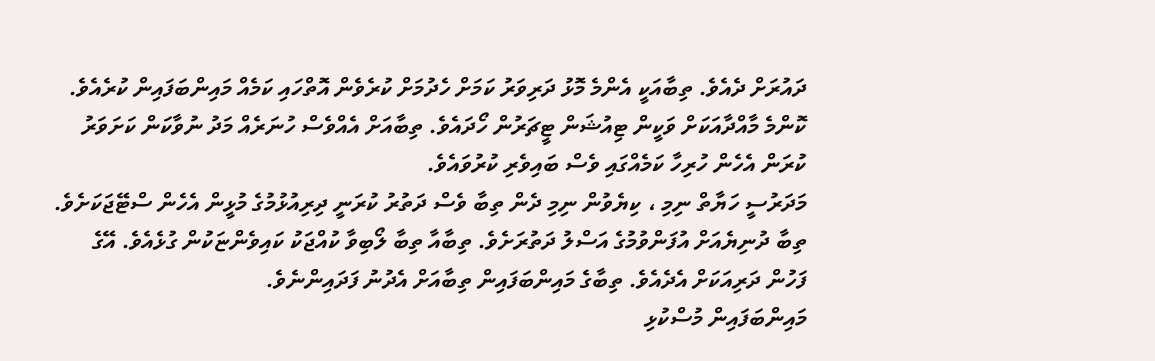ދައުރަށް ދެއެވެ. ތިބާއަކީ އެންމެ މޮޅު ދަރިވަރު ކަމަށް ހެދުމަށް ކުރެވެން އޮތްހައި ކަމެއް މައިންބަފައިން ކުރެއެވެ. ކޮންމެ މާއްދާއަކަށް ވަކީން ޓިއުޝަން ޓީޗަރުން ހޯދައެވެ. ތިބާއަށް އެއްވެސް ހުނަރެއް މަދު ނުވާކަން ކަށަވަރު ކުރަން އެހެން ހުރިހާ ކަމެއްގައި ވެސް ބައިވެރި ކުރުވައެވެ.
މަދަރުސީ ހަޔާތް ނިމި ، ކިޔެވުން ނިމި ދެން ތިބާ ވެސް ދަތުރު ކުރަނީ ދިރިއުޅުމުގެ މުޅީން އެހެން ސްޓޭޖަކަށެވެ. ތިބާ ދުނިޔެއަށް އުފަންވުމުގެ އަސްލު ދަތުރަށެވެ. ތިބާއާ ތިބާ ލޯބިވާ ކުއްޖަކު ކައިވެންޏަކުން ގުޅެއެވެ. އޭގެ ފަހުން ދަރިއަކަށް އެދެއެވެ. ތިބާގެ މައިންބަފައިން ތިބާއަށް އެދުނު ފަދައިންނެވެ.
މައިންބަފައިން މުސްކުޅި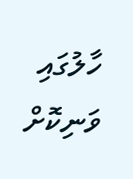ހާލުގައި ވަނިކޮށް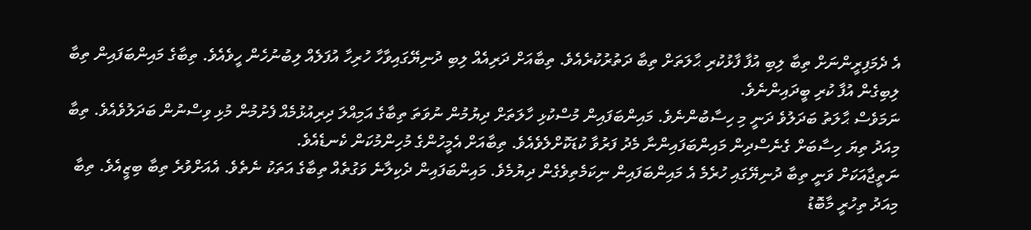އެ ދެމަފިރީންނަށް ތިބާ ލިބި އުފާ ފާޅުކުރި ޙާލަތަށް ތިބާ ދަތުރުކުރެއެވެ. ތިބާއަށް ދަރިއެއް ލިބި ދުނިޔޭގައިވާހާ ހުރިހާ އުފަލެއް ލިބުނުހެން ހީވެއެވެ. ތިބާގެ މައިންބަފައިން ތިބާ ލިބިގެން އުފާ ކުރި ބީދައިންނެވެ.
ނަމަވެސް ޙާލަތު ބަދަލުވެ ދަނީ މި ހިސާބުންނެވެ. މައިންބަފައިން މުސްކުޅި ހާލަތަށް ދިޔުމުން ނުވަތަ ތިބާގެ އަމިއްލަ ދިރިއުޅުމެއް ފެށުމުން މުޅި ވިސްނުން ބަދަލުވެއެވެ. ތިބާ މިއަދު ތިޔަ ހިސާބަށް ގެނެސްދިން މައިންބަފައިންނާ މެދު ފަރުވާ ކުޑަކޮށްލެވެއެވެ. ތިބާއަށް އެމީހުންގެ މުހިންމުކަން ކެނޑެއެވެ.
ނަތީޖާއަކަށް ވަނީ ތިބާ ދުނިޔޭގައި ހުރެމެ އެ މައިންބަފައިން ނިކަމެތިވެގެން ދިޔުމެވެ. މައިންބަފައިން ދެކިލާނެ ވަގުތެއް ތިބާގެ އަތަކު ނެތެވެ. އެއަށްވުރެ ތިބާ ބިޒީއެވެ. ތިބާ މިއަދު ތިހުރީ މާބޮޑު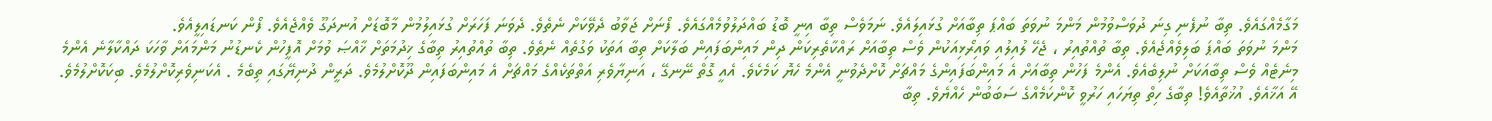މަގާމެއްގައެވެ. ތިބާ ނުފެނި ގިނަ ދުވަސްވުމުން މަންމަ ނުވަތަ ބައްޕަ ތިބާއަށް ގުޅައިލައެވެ. ނަމަވެސް ތިބާ އިނީ ބޮޑު ބައްދަލުވުމެއްގައެވެ. ފޯނަށް ޖަވާބު ދެވޭކަށް ނެތެވެ. ދެވަނަ ފަހަރަށް ގުޅައިލުމުން މާބޮޑަށް އުނދަގޫ ވެއްޖެއެވެ. ފޯން ކަނޑައިލީއެވެ.
މަންމަ ނުވަތަ ބައްޕަ ބަލިވެއްޖެއެވެ. ތިބާ ތުއްތުއިރު ، ޖެހޭ ލުއިލުއި ވައިރޯޅިއަކުން ވެސް ތިބާއަށް ރައްކާތެރިކަން ދިން މައިންބަފައިން ބަލާކަށް ތިބާ އަތަކު ވަގުތެއް ނެތެވެ. ތިބާ ތުއްތުއިރު ތިބާގެ ޚިދުމަތަށް ޚާއްޞަ ވުމަށް އޮފީހުން ކެނޑުނު މަންމައަށް ވާހަކަ ދައްކާލާނެ އެންމެ މިނެޓެއް ވެސް ތިބާއަކަށް ނުލިބެއެވެ. އެންމެ ފަހުން ތިބާއަށް އެ މައިންބަފައިންގެ މައްޗަށް ކޮށްދެވުނީ އެންމެ ހެޔޮ ކަމެކެވެ. އެއީ ގޮތް ނޭނގޭ ، އަނިޔާވެރި އަތްތަކެއްގެ މައްޗަށް އެ މައިންބަފައިން ދޫކޮށްލުމެވެ. ދަރީން ދުނިޔޭގައި ތިބެމެ . އެކަނިވެރިކޮށްލުމެވެ. ބިކަކޮށްލުމެވެ.
އޭ އަޚާއެވެ. އުޚުތާއެވެ! ތިބާގެ ހިތް ތިޔަހައި ހަރުވީ ކޮންކަމެއްގެ ސަބަބުން ހެއްޔެވެ. ތިބާ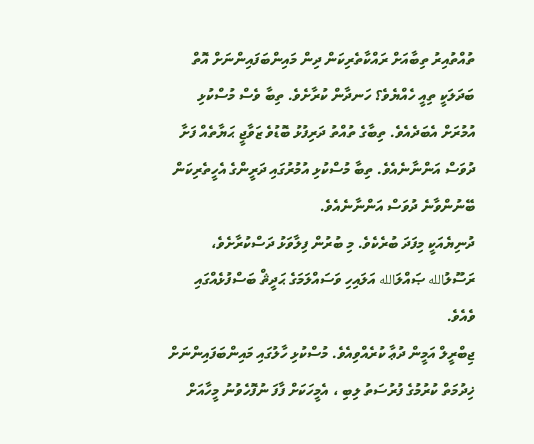ތުއްތުއިރު ތިބާއަށް ރައްކާތެރިކަން ދިން މައިންބަފައިންނަށް އޮތް ބަދަލަކީ ތިއީ ހެއްޔެވެ؟ ހަނދާން ކުރާށެވެ. ތިބާ ވެސް މުސްކުޅި އުމުރަށް އެބަދެއެވެ. ތިބާގެ ތުއްތު ދަރިފުޅު ބޮޑުވެ ޒަވާޖީ ޙަޔާތެއް ފަށާ ދުވަސް އަންނާނެއެވެ. ތިބާ މުސްކުޅި އުމުރުގައި ދަރީންގެ އެހީތެރިކަން ބޭނުންވާނެ ދުވަސް އަންނާނެއެވެ.
ދުނިޔެއަކީ މިފަދަ ބުރެކެވެ. މި ބުރުން ފިލާވަޅު ދަސްކުރާށެވެ،
ރަސޫލުالله ޞައްލަالله އަލައިހި ވަސައްލަމަގެ ޙަދީޘް ބަސްފުޅެއްގައި ވެއެވެ.
ޖިބްރީލް އަމީން ދުޢާ ކުރެއްވިއެވެ. މުސްކުޅި ހާލުގައި މައިންބަފައިންނަށް ޚިދުމަތް ކުރުމުގެ ފުރުސަތު ލިބި ، އެމީހަކަށް ފާފަ ނުފޮހެވުނު މީހާއަށް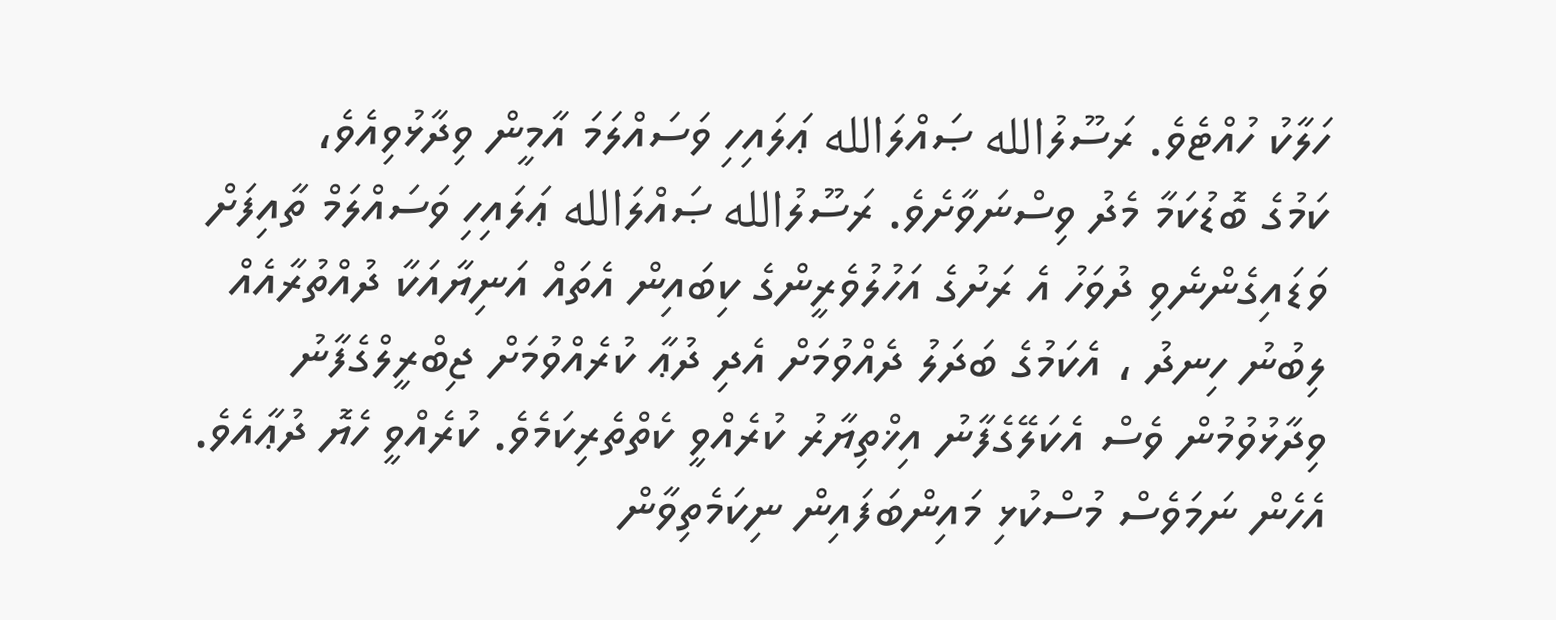ހަލާކު ހުއްޓެވެ. ރަސޫލުالله ޞައްލަالله ޢަލައިހި ވަސައްލަމަ އާމީން ވިދާޅުވިއެވެ،
ކަމުގެ ބޮޑުކަމާ މެދު ވިސްނަވާށެވެ. ރަސޫލުالله ޞައްލަالله ޢަލައިހި ވަސައްލަމް ތާއިފަށް ވަޑައިގެންނެވި ދުވަހު އެ ރަށުގެ އަހުލުވެރީންގެ ކިބައިން އެތައް އަނިޔާއަކާ ދުއްތުރާއެއް ލިބުނު ހިނދު ، އެކަމުގެ ބަދަލު ދެއްވުމަށް އެދި ދުޢާ ކުރެއްވުމަށް ޖިބްރީލްގެފާނު ވިދާޅުވުމުން ވެސް އެކަލޭގެފާނު އިޚްތިޔާރު ކުރެއްވީ ކެތްތެރިކަމެވެ. ކުރެއްވީ ހެޔޮ ދުޢާއެވެ. އެހެން ނަމަވެސް މުސްކުޅި މައިންބަފައިން ނިކަމެތިވާން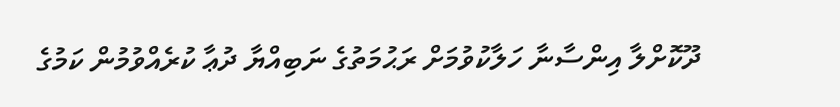ދޫކޮށްލާ އިންސާނާ ހަލާކުވުމަށް ރަޙުމަތުގެ ނަބިއްޔާ ދުޢާ ކުރެއްވުމުން ކަމުގެ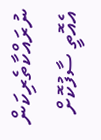ނުރައްކާތެރިކަން އެއޮތީ ސާފުކޮށް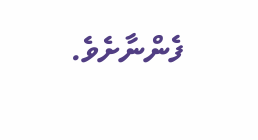ފެންނާށެވެ.